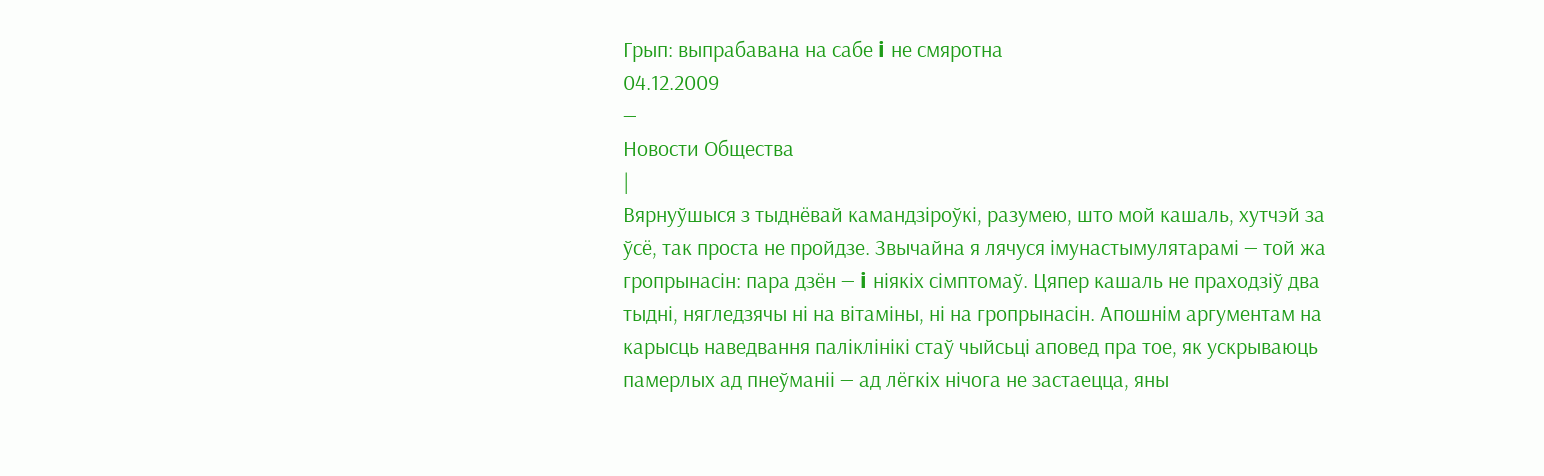Грып: выпрабавана на сабе i не смяротна
04.12.2009
—
Новости Общества
|
Вярнуўшыся з тыднёвай камандзiроўкi, разумею, што мой кашаль, хутчэй за ўсё, так проста не пройдзе. Звычайна я лячуся iмунастымулятарамi — той жа гропрынасiн: пара дзён — i нiякiх сiмптомаў. Цяпер кашаль не праходзiў два тыднi, нягледзячы нi на вiтамiны, нi на гропрынасiн. Апошнiм аргументам на карысць наведвання палiклiнiкi стаў чыйсьцi аповед пра тое, як ускрываюць памерлых ад пнеўманii — ад лёгкiх нiчога не застаецца, яны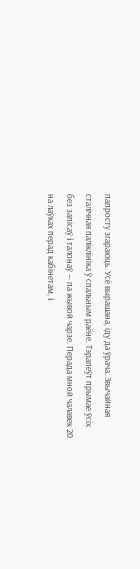папросту згараюць. Усё вырашана, iду да ўрача. Звычайная сталiчная палiклiнiка ў спальным раёне. Тэрапеўт прымае ўсiх без запiсаў i талонаў — па жывой чарзе. Перада мной чалавек 20 на лаўках перад кабiнетам, i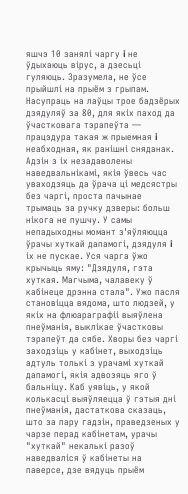яшчэ 10 занялi чаргу i не ўдыхаюць вiрус, а дзесьцi гуляюць. Зразумела, не ўсе прыйшлi на прыём з грыпам. Насупраць на лаўцы трое бадзёрых дзядуляў за 80, для якiх паход да ўчастковага тэрапеўта — працэдура такая ж прыемная i неабходная, як ранiшнi сняданак. Адзiн з iх незадаволены наведвальнiкамi, якiя ўвесь час уваходзяць да ўрача цi медсястры без чаргi, проста пачынае трымаць за ручку дзверы: больш нiкога не пушчу. У самы непадыходны момант з'яўляюцца ўрачы хуткай дапамогi, дзядуля i iх не пускае. Уся чарга ўжо крычыць яму: "Дзядуля, гэта хуткая. Магчыма, чалавеку ў кабiнеце дрэнна стала". Ужо пасля становiцца вядома, што людзей, у якiх на флюараграфii выяўлена пнеўманiя, выклiкае ўчастковы тэрапеўт да сябе. Хворы без чаргi заходзiць у кабiнет, выходзiць адтуль толькi з урачамi хуткай дапамогi, якiя адвозяць яго ў бальнiцу. Каб уявiць, у якой колькасцi выяўляецца ў гэтыя днi пнеўманiя, дастаткова сказаць, што за пару гадзiн, праведзеных у чарзе перад кабiнетам, урачы "хуткай" некалькi разоў наведвалiся ў кабiнеты на паверсе, дзе вядуць прыём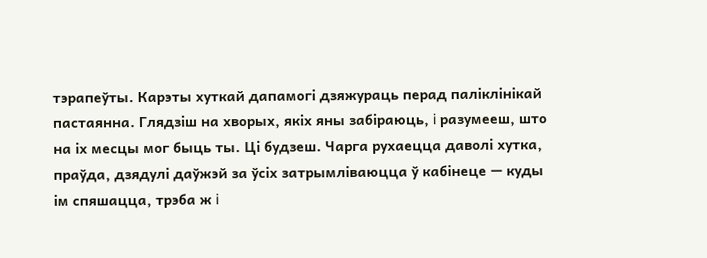тэрапеўты. Карэты хуткай дапамогi дзяжураць перад палiклiнiкай пастаянна. Глядзiш на хворых, якiх яны забiраюць, i разумееш, што на iх месцы мог быць ты. Цi будзеш. Чарга рухаецца даволi хутка, праўда, дзядулi даўжэй за ўсiх затрымлiваюцца ў кабiнеце — куды iм спяшацца, трэба ж i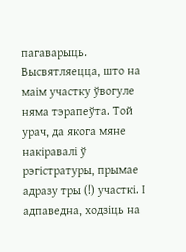пагаварыць. Высвятляецца, што на маiм участку ўвогуле няма тэрапеўта. Той урач, да якога мяне накiравалi ў рэгiстратуры, прымае адразу тры (!) участкi. І адпаведна, ходзiць на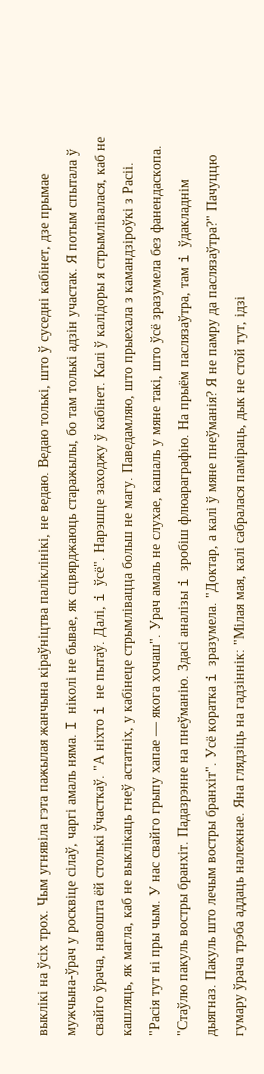выклiкi на ўсiх трох. Чым угнявiла гэта пажылая жанчына кiраўнiцтва палiклiнiкi, не ведаю. Ведаю толькi, што ў суседнi кабiнет, дзе прымае мужчына-ўрач у росквiце сiлаў, чаргi амаль няма. I нiколi не бывае, як сцвярджаюць старажылы, бо там толькi адзiн участак. Я потым спытала ў свайго ўрача, навошта ёй столькi ўчасткаў. "А нiхто i не пытаў. Далi, i ўсё". Нарэшце заходжу ў кабiнет. Калi ў калiдоры я стрымлiвалася, каб не кашляць, як магла, каб не выклiкаць гнеў астатнiх, у кабiнеце стрымлiвацца больш не магу. Паведамляю, што прыехала з камандзiроўкi з Расii. "Расiя тут нi пры чым. У нас свайго грыпу хапае — якога хочаш". Урач амаль не слухае, кашаль у мяне такi, што ўсё зразумела без фанендаскопа. "Стаўлю пакуль востры бранхiт. Падазрэнне на пнеўманiю. Здасi аналiзы i зробiш флюараграфiю. На прыём паслязаўтра, там i ўдакладнiм дыягназ. Пакуль што лечым востры бранхiт". Усё коратка i зразумела. "Доктар, а калi ў мяне пнеўманiя? Я не памру да паслязаўтра?" Пачуццю гумару ўрача трэба аддаць належнае. Яна глядзiць на гадзiннiк: "Мiлая мая, калi сабралася памiраць, дык не стой тут, iдзi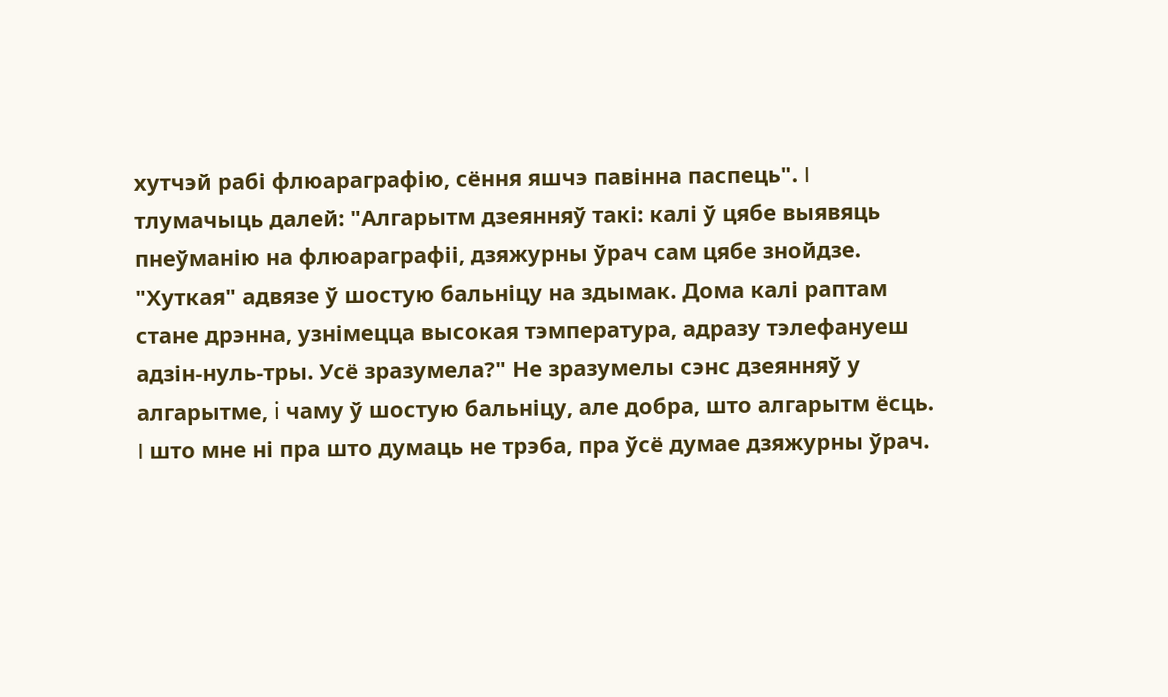хутчэй рабi флюараграфiю, сёння яшчэ павiнна паспець". I тлумачыць далей: "Алгарытм дзеянняў такi: калi ў цябе выявяць пнеўманiю на флюараграфii, дзяжурны ўрач сам цябе знойдзе. "Хуткая" адвязе ў шостую бальнiцу на здымак. Дома калi раптам стане дрэнна, узнiмецца высокая тэмпература, адразу тэлефануеш адзiн-нуль-тры. Усё зразумела?" Не зразумелы сэнс дзеянняў у алгарытме, i чаму ў шостую бальнiцу, але добра, што алгарытм ёсць. I што мне нi пра што думаць не трэба, пра ўсё думае дзяжурны ўрач.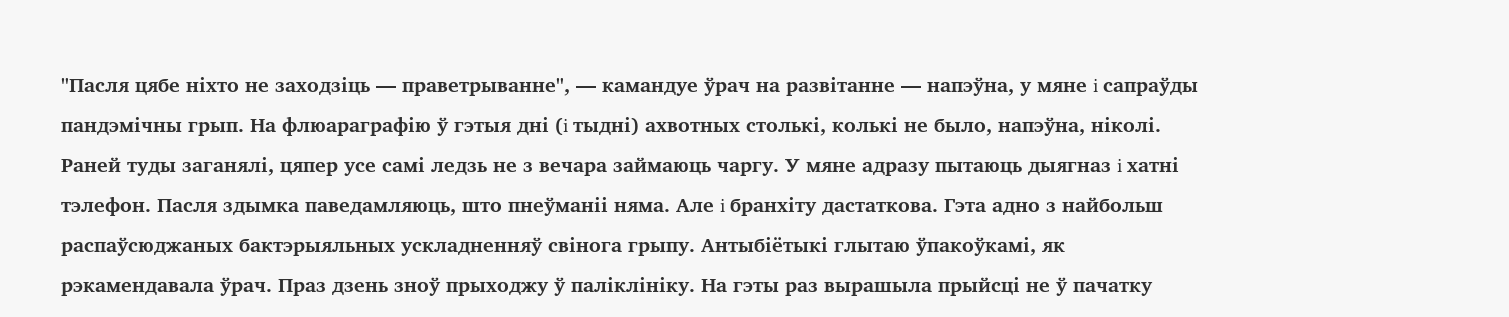"Пасля цябе нiхто не заходзiць — праветрыванне", — камандуе ўрач на развiтанне — напэўна, у мяне i сапраўды пандэмiчны грып. На флюараграфiю ў гэтыя днi (i тыднi) ахвотных столькi, колькi не было, напэўна, нiколi. Раней туды заганялi, цяпер усе самi ледзь не з вечара займаюць чаргу. У мяне адразу пытаюць дыягназ i хатнi тэлефон. Пасля здымка паведамляюць, што пнеўманii няма. Але i бранхiту дастаткова. Гэта адно з найбольш распаўсюджаных бактэрыяльных ускладненняў свiнога грыпу. Антыбiётыкi глытаю ўпакоўкамi, як рэкамендавала ўрач. Праз дзень зноў прыходжу ў палiклiнiку. На гэты раз вырашыла прыйсцi не ў пачатку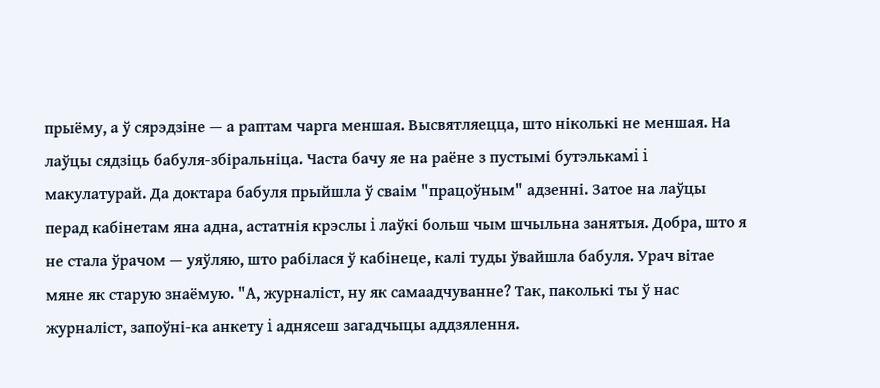прыёму, а ў сярэдзiне — а раптам чарга меншая. Высвятляецца, што нiколькi не меншая. На лаўцы сядзiць бабуля-збiральнiца. Часта бачу яе на раёне з пустымi бутэлькамi i макулатурай. Да доктара бабуля прыйшла ў сваiм "працоўным" адзеннi. Затое на лаўцы перад кабiнетам яна адна, астатнiя крэслы i лаўкi больш чым шчыльна занятыя. Добра, што я не стала ўрачом — уяўляю, што рабiлася ў кабiнеце, калi туды ўвайшла бабуля. Урач вiтае мяне як старую знаёмую. "А, журналiст, ну як самаадчуванне? Так, паколькi ты ў нас журналiст, запоўнi-ка анкету i аднясеш загадчыцы аддзялення.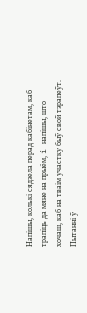Напiшы, колькi сядзела перад кабiнетам, каб трапiць да мяне на прыём, i напiшы, што хочаш, каб на тваiм участку быў свой тэрапеўт. Пытаннi ў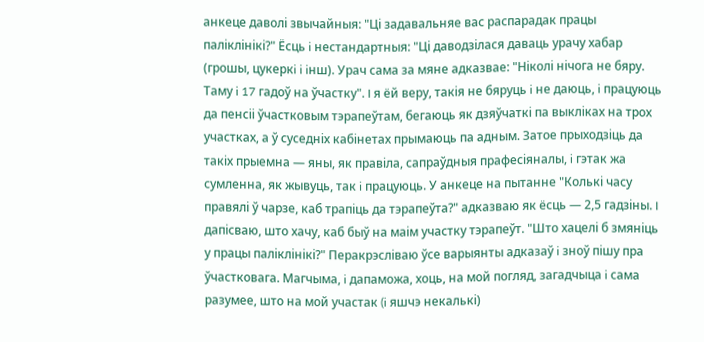анкеце даволi звычайныя: "Цi задавальняе вас распарадак працы палiклiнiкi?" Ёсць i нестандартныя: "Цi даводзiлася даваць урачу хабар (грошы, цукеркi i iнш). Урач сама за мяне адказвае: "Нiколi нiчога не бяру. Таму i 17 гадоў на ўчастку". I я ёй веру, такiя не бяруць i не даюць, i працуюць да пенсii ўчастковым тэрапеўтам, бегаюць як дзяўчаткi па выклiках на трох участках, а ў суседнiх кабiнетах прымаюць па адным. Затое прыходзiць да такiх прыемна — яны, як правiла, сапраўдныя прафесiяналы, i гэтак жа сумленна, як жывуць, так i працуюць. У анкеце на пытанне "Колькi часу правялi ў чарзе, каб трапiць да тэрапеўта?" адказваю як ёсць — 2,5 гадзiны. I дапiсваю, што хачу, каб быў на маiм участку тэрапеўт. "Што хацелi б змянiць у працы палiклiнiкi?" Перакрэслiваю ўсе варыянты адказаў i зноў пiшу пра ўчастковага. Магчыма, i дапаможа, хоць, на мой погляд, загадчыца i сама разумее, што на мой участак (i яшчэ некалькi)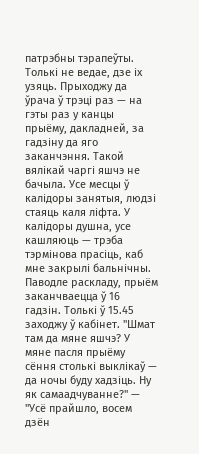патрэбны тэрапеўты. Толькi не ведае, дзе iх узяць. Прыходжу да ўрача ў трэцi раз — на гэты раз у канцы прыёму, дакладней, за гадзiну да яго заканчэння. Такой вялiкай чаргi яшчэ не бачыла. Усе месцы ў калiдоры занятыя, людзi стаяць каля лiфта. У калiдоры душна, усе кашляюць — трэба тэрмiнова прасiць, каб мне закрылi бальнiчны. Паводле раскладу, прыём заканчваецца ў 16 гадзiн. Толькi ў 15.45 заходжу ў кабiнет. "Шмат там да мяне яшчэ? У мяне пасля прыёму сёння столькi выклiкаў — да ночы буду хадзiць. Ну як самаадчуванне?" — "Усё прайшло, восем дзён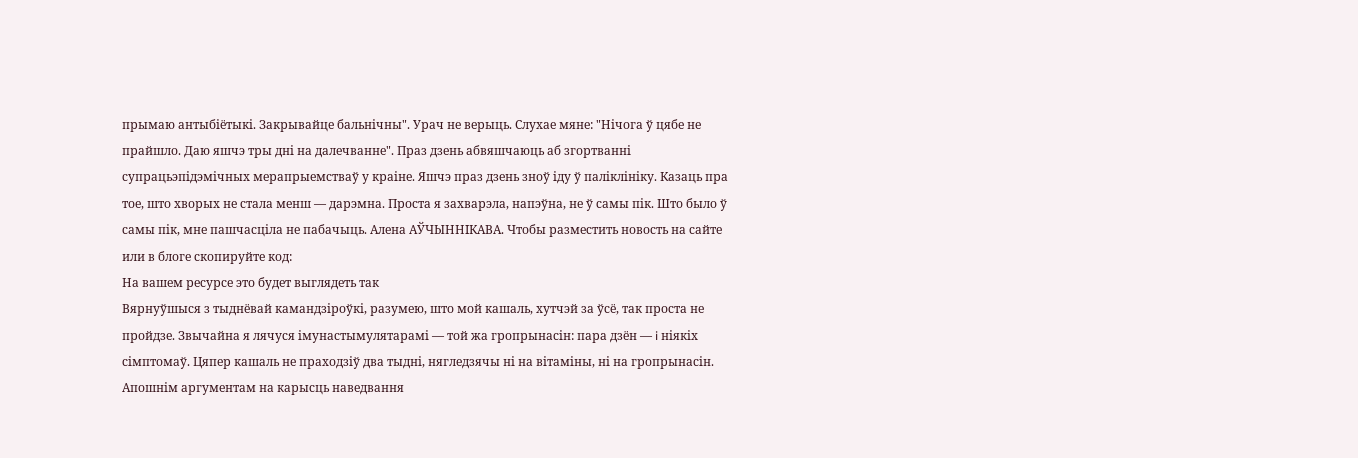прымаю антыбiётыкi. Закрывайце бальнiчны". Урач не верыць. Слухае мяне: "Нiчога ў цябе не прайшло. Даю яшчэ тры днi на далечванне". Праз дзень абвяшчаюць аб згортваннi супрацьэпiдэмiчных мерапрыемстваў у краiне. Яшчэ праз дзень зноў iду ў палiклiнiку. Казаць пра тое, што хворых не стала менш — дарэмна. Проста я захварэла, напэўна, не ў самы пiк. Што было ў самы пiк, мне пашчасцiла не пабачыць. Алена АЎЧЫННIКАВА. Чтобы разместить новость на сайте или в блоге скопируйте код:
На вашем ресурсе это будет выглядеть так
Вярнуўшыся з тыднёвай камандзiроўкi, разумею, што мой кашаль, хутчэй за ўсё, так проста не пройдзе. Звычайна я лячуся iмунастымулятарамi — той жа гропрынасiн: пара дзён — i нiякiх сiмптомаў. Цяпер кашаль не праходзiў два тыднi, нягледзячы нi на вiтамiны, нi на гропрынасiн. Апошнiм аргументам на карысць наведвання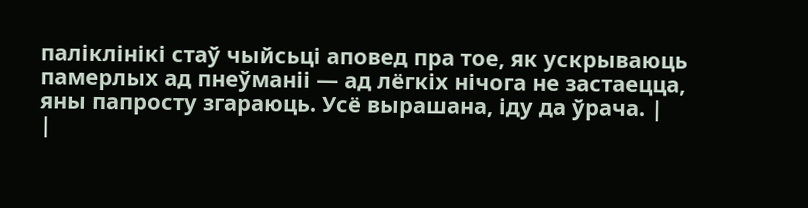палiклiнiкi стаў чыйсьцi аповед пра тое, як ускрываюць памерлых ад пнеўманii — ад лёгкiх нiчога не застаецца, яны папросту згараюць. Усё вырашана, iду да ўрача. |
|